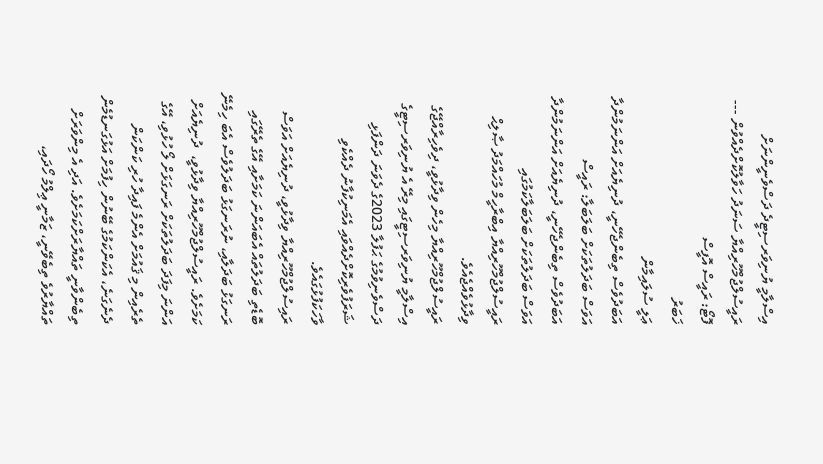އިސްލާމީ ޔުނިވަރސިޓީދެ ދަސްވެނީންނަށް ރައީސުލްޖުމްހޫރިއްޔާ ސަނަދު ހަވާލުކޮށްދެއްވުން --- ފޮޓޯ: ރައީސް އޮފީސް
ޚަބަރު
ޢަލީ ސުލައިމާން
އަބަދުވެސް ތިބެންޖެހޭނީ، ދުނިޔެއަށް އަންނަމުންދާ އަވަސް ބަދަލުތަކަށް ބަލަބަލާ: ރައީސް
އަބަދުވެސް ތިބެންޖެހޭނީ، ދުނިޔެއަށް އަންނަމުންދާ އަވަސް ބަދަލުތަކަށް ބަލަބަލާކަމުގައި ރައީސުލްޖުމްހޫރިއްޔާ އިބްރާހީމް މުހައްމަދު ޞާލިޙް ވިދާޅުވެއްޖެއެވެ.
ރައީސުލްޖުމްހޫރިއްޔާ މިހެން ވިދާޅުވީ، ދިވެހިރާއްޖޭގެ އިސްލާމީ ޔުނިވަރސިޓީގައި މިރޭ އެ ޔުނިވަރސިޓީގެ ދަސްވެނިވުމުގެ ޙަފުލާ 2023ގެ ދެވަނަ ދަންފަޅި ޝަރަފުވެރިކޮށްދެއްވައި އެމަނިކުފާނު ދެއްކެވި ވާހަކަފުޅުގައެވެ.
ރައިސުލްޖުމްހޫރިއްޔާ ވިދާޅުވީ، ދުނިޔެއަށް އަވަސް ބޮޑެތި ބަދަލުތައް އެބައަންނަ ކަމަށާއި އޭގެ ތެރޭގައި ރަނގަޅު ބަދަލާއި، ނުރަނގަޅު ބަދަލުވެސް އެބަ ހިމެނޭ ކަމަށެވެ. ރައީސުލްޖުމްހޫރިއްޔާ ވިދާޅުވީ،  ދުނިޔެއަށް އަންނަ މިފަދަ ބަދަލުތަކަށް ރަނގަޅަށް ލޯ ހުޅުވި، އޭގެ ތެރެއިން މި ޤައުމަށް އެންމެ ފައިދާ ހުރި ކަންކަން ދެނެގަނެ، އެކަންކަމުގެ ބޭނުން ހިފުމަށް އަޅުގަނޑުމެން ތިބެންވާނީ ތައްޔާރަށްކަމަށެވެ. އަދި އެ މިންވަރަށް ތައްޔާރުވެ ތިބެވޭނީ، ޒަމާނީ ޢިލްމު ހޯދައި،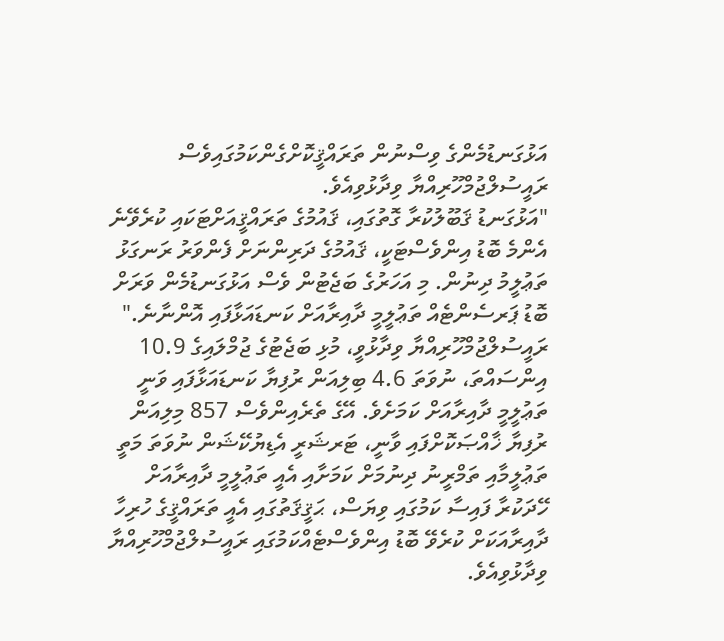އަޅުގަނޑުމެންގެ ވިސްނުން ތަރައްޤީކޮށްގެންކަމުގައިވެސް ރައީސުލްޖުމްހޫރިއްޔާ ވިދާޅުވިއެވެ.
"އަޅުގަނޑު ޤަބޫލުކުރާ ގޮތުގައި، ޤައުމުގެ ތަރައްޤީއަށްޓަކައި ކުރެވޭނެ އެންމެ ބޮޑު އިންވެސްޓަކީ، ޤައުމުގެ ދަރިންނަށް ފެންވަރު ރަނގަޅު ތަޢުލީމު ދިނުން. މި އަހަރުގެ ބަޖެޓުން ވެސް އަޅުގަނޑުމެން ވަރަށް ބޮޑު ޕަރސެންޓެއް ތަޢުލީމީ ދާއިރާއަށް ކަނޑައަޅާފައި އޮންނާނެ."
ރައީސުލްޖުމްހޫރިއްޔާ ވިދާޅުވީ، މުޅި ބަޖެޓުގެ ޖުމްލައިގެ 10.9 އިންސައްތަ، ނުވަތަ 4.6 ބިލިއަން ރުފިޔާ ކަނޑައަޅާފައި ވަނީ ތަޢުލީމީ ދާއިރާއަށް ކަމަށެވެ. އޭގެ ތެރެއިންވެސް 857 މިލިއަން ރުފިޔާ ޚާއްޞަކޮށްފައި ވާނީ، ޓަރޝަރީ އެޑިޔުކޭޝަން ނުވަތަ މަތީ ތަޢުލީމާއި ތަމްރީނު ދިނުމަށް ކަމަށާއި އެއީ ތަޢުލީމީ ދާއިރާއަށް ހޭދަކުރާ ފައިސާ ކަމުގައި ވިޔަސް، ޙަޤީޤަތުގައި އެއީ ތަރައްޤީގެ ހުރިހާ ދާއިރާއަކަށް ކުރެވޭ ބޮޑު އިންވެސްޓެއްކަމުގައި ރައީސުލްޖުމްހޫރިއްޔާ ވިދާޅުވިއެވެ.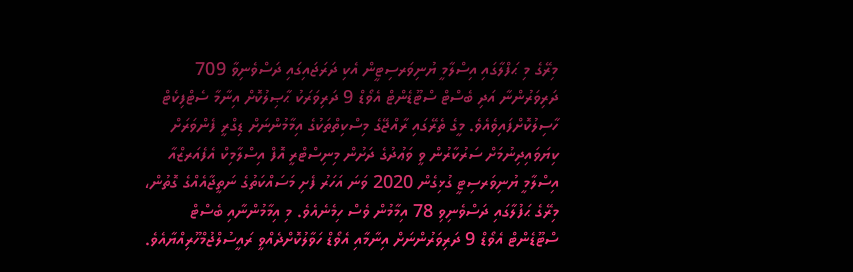މިރޭގެ މި ޙަފްލާގައި އިސްލާމީ ޔުނިވަރސިޓީން އެކި ދަރަޖައިގައި ދަސްވެނިވާ 709 ދަރިވަރުންނާ އަދި ބެސްޓް ސްޓޫޑެންޓް އެވޯޑް 9 ދަރިވަރަކު ޙާޞިލުކޮށް އިނާމާ ސެޓްފިކެޓް ހާސިލުކޮށްފައިވެއެވެ. މީގެ ތެރޭގައި ރާއްޖޭގެ މިސްކިތްތަކުގެ އިމާމުންނަށް ޑިގްރީ ފެންވަރަށް ކިޔަވައިދިނުމަށް ސަރުކާރުން ވީ ވަޢުދުގެ ދަށުން މިނިސްޓްރީ އޮފް އިސްލާމިކް އެފެއަރޒްއާ އިސްލާމީ ޔުނިވަރސިޓީ ގުޅިގެން 2020 ވަނަ އަހަރު ފެށި މަސައްކަތުގެ ނަތީޖާއެއްގެ ގޮތުން، މިރޭގެ ޙަފުލާގައި ދަސްވެނިވި 78 އިމާމުން ވެސް ހިމެނެއެވެ. މި އިމާމުންނާއި ބެސްޓް ސްޓޫޑެންޓް އެވޯޑް 9 ދަރިވަރުންނަށް އިނާމާއި އެވޯޑް ހަވާލުކޮށްދެއްވީ ރައީސުލްޖުމްހޫރިއްޔާއެވެ.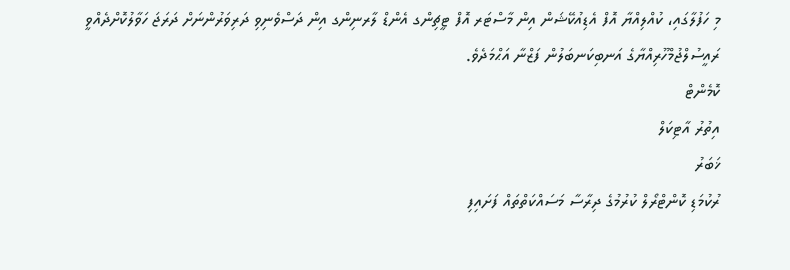މި ހަފުލާގައި، ކުއްލިއްޔާ އޮފް އެޑިއުކޭޝަން އިން މާސްޓަރ އޮފް ޓީޗިންގ އެންޑް ލާރނިންގ އިން ދަސްވެނިވި ދަރިވަރުންނަށް ދަރަޖަ ހަވާލުކޮށްދެއްވީ ރައީސުލްޖުމްހޫރިއްޔާގެ އަނބިކަނބަލުން ފަޒްނާ އަޙްމަދެވެ.
ކޮމެންޓް
އިތުރު އާޓިކަލް
ޚަބަރު
ރުކުމަޑި ކޮންޓްރޯލް ކުރުމުގެ ދިރާސާ މަސައްކަތްތައް ފަށައިފި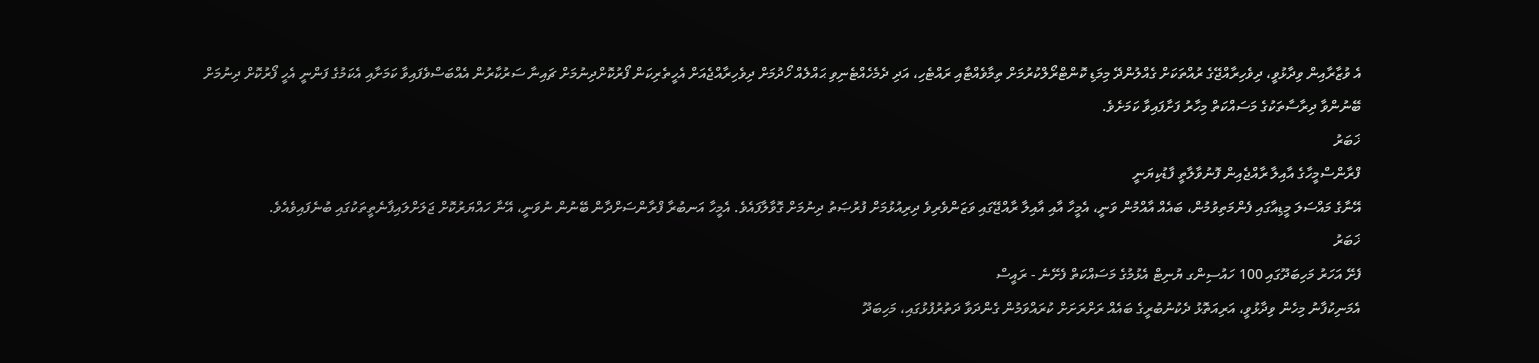އެ ވުޒާރާއިން ވިދާޅުވީ، ދިވެހިރާއްޖޭގެ ރުއްތަކަށް ގެއްލުންދޭ މިމަޑި ކޮންޓްރޯލްކުރުމަށް ތިމާވެއްޓާއި ރައްޓެހި، އަދި ދެމެހެއްޓެނިވި ޙައްލެއް ހޯދުމަށް ދިވެހިރާއްޖެއަށް އެހީތެރިކަން ފޯރުކޮށްދިނުމަށް ޗައިނާ ސަރުކާރުން އެއްބަސްވެފައިވާ ކަމަށާއި އެކަމުގެ ފަންނީ އެހީ ފޯރުކޮށް ދިނުމަށް ބޭނުންވާ ދިރާސާތަކުގެ މަސައްކަތް މިހާރު ފަށާފައިވާ ކަމަށެވެ.
ޚަބަރު
ފްރާންސްމީހާގެ އާއިލާ ރާއްޖެއިން ފޮނުވާލާތީ ފާޑުކިޔަނީ
އޭނާގެ މައްސަލަ މީޑިއާގައި ފެންމަތިވުމުން، ބައެއް އާއްމުން ވަނީ، އެމީހާ އާއި އާއިލާ ރާއްޖޭގައި ވަޒަންވެރިވެ ދިރިއުޅުމަށް ފުރުޞަތު ދިނުމަށް ގޮވާލާފައެވެ. އެމީހާ އަނބުރާ ފްރާންސަށްދާން ބޭނުން ނުވަނީ، އޭނާ ހައްޔަރުކޮށް ޖަލަށްލައިފާނެތީތަކުގައި ބުނެފައިވެއެވެ.
ޚަބަރު
ފެށޭ އަހަރު މަހިބަދޫގައި 100 ހައުސިންގ ޔުނިޓް އެޅުމުގެ މަސައްކަތް ފެށޭނެ - ރައީސް
އެމަނިކުފާނު މިހެން ވިދާޅުވީ، އަރިއަތޮޅު ދެކުނުބުރީގެ ބައެއް ރަށްރަށަށް ކުރައްވަމުން ގެންދަވާ ދަތުރުފުޅުގައި، މަހިބަދޫ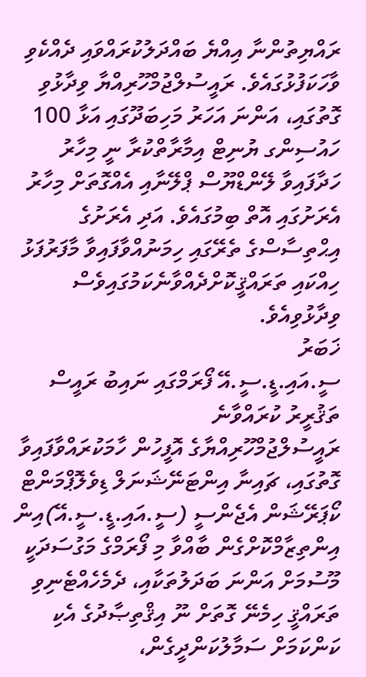ރައްޔިތުންނާ އިއްޔެ ބައްދަލުކުރައްވައި ދެއްކެވި ވާހަކަފުޅުގައެވެ. ރައީސުލްޖުމްހޫރިއްޔާ ވިދާޅުވި ގޮތުގައި، އަންނަ އަހަރު މަހިބަދޫގައި އަޅާ 100 ހައުސިންގ ޔުނިޓް އިމާރާތްކުރާ ނީ މިހާރު ހަދާފައިވާ ލޭންޑްޔޫސް ޕްލޭނާއި އެއްގޮތަށް މިހާރު އެރަށުގައި އޮތް ބިމުގައެވެ. އަދި އެރަށުގެ އިޙްތިސާސްގެ ތެރޭގައި ހިމަނުއްވާފައިވާ މާފަރުފަޅު ހިއްކައި ތަރައްޤީކޮށްދެއްވާނެކަމުގައިވެސް ވިދާޅުވިއެވެ.
ޚަބަރު
ސީ.އައި.ޑީ.ސީ.އޭ ފޯރަމްގައި ނައިބު ރައީސް ތަޤުރީރު ކުރައްވާނެ
ރައީސުލްޖުމްހޫރިއްޔާގެ އޮފީހުން ހާމަކުރައްވާފައިވާ ގޮތުގައި، ޗައިނާ އިންޓަނޭޝަނަލް ޑިވެލޮޕްމަންޓް ކޯޕަރޭޝަން އެޖެންސީ (ސީ.އައި.ޑީ.ސީ.އޭ)އިން އިންތިޒާމްކޮށްގެން ބާއްވާ މި ފޯރަމްގެ މަގުސަދަކީ މޫސުމަށް އަންނަ ބަދަލުތަކާއި، ދެމެހެއްޓެނިވި ތަރައްޤީ ހިމެނޭ ގޮތަށް ނޫ އިޤްތިޞާދުގެ އެކި ކަންކަމަށް ސަމާލުކަންދީގެން،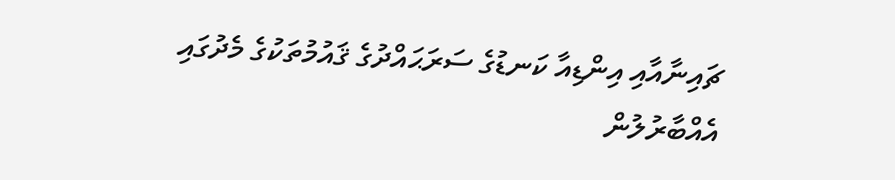ޗައިނާއާއި އިންޑިއާ ކަނޑުގެ ސަރަޙައްދުގެ ޤައުމުތަކުގެ މެދުގައި އެއްބާރުލުން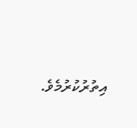އިތުރުކުރުމެވެ.